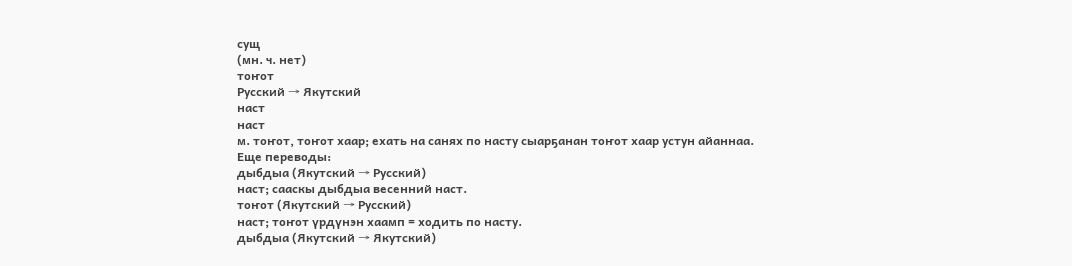сущ
(мн. ч. нет)
тоҥот
Русский → Якутский
наст
наст
м. тоҥот, тоҥот хаар; ехать на санях по насту сыарҕанан тоҥот хаар устун айаннаа.
Еще переводы:
дыбдыа (Якутский → Русский)
наст; сааскы дыбдыа весенний наст.
тоҥот (Якутский → Русский)
наст; тоҥот үрдүнэн хаамп = ходить по насту.
дыбдыа (Якутский → Якутский)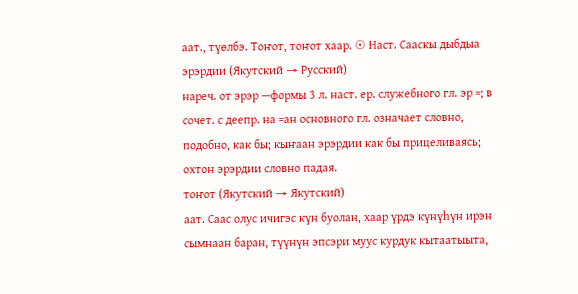аат., түөлбэ. Тоҥот, тоҥот хаар. ☉ Наст. Сааскы дыбдыа
эрэрдии (Якутский → Русский)
нареч. от эрэр —формы 3 л. наст. ер. служебного гл. эр =; в сочет. с деепр. на =ан основного гл. означает словно, подобно, как бы; кыҥаан эрэрдии как бы прицеливаясь; охтон эрэрдии словно падая.
тоҥот (Якутский → Якутский)
аат. Саас олус ичигэс күн буолан, хаар үрдэ күнүһүн ирэн сымнаан баран, түүнүн эпсэри муус курдук кытаатыыта,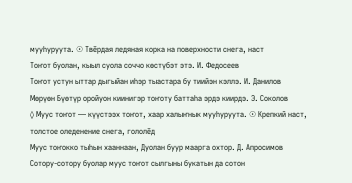мууһуруута. ☉ Твёрдая ледяная корка на поверхности снега, наст
Тоҥот буолан, кыыл суола соччо көстүбэт этэ. И. Федосеев
Тоҥот устун ыттар дыгыйан иһэр тыастара бу тиийэн кэллэ. И. Данилов
Мөрүөн Бүөтүр оройуон киинигэр тоҥоту баттаһа эрдэ киирдэ. Э. Соколов
◊ Муус тоҥот — күүстээх тоҥот, хаар халыҥнык мууһуруута. ☉ Крепкий наст, толстое оледенение снега, гололёд
Муус тоҥокко тыһын хааннаан, Дуолан буур маарга охтор. Д. Апросимов
Сотору-сотору буолар муус тоҥот сылгыны букатын да сотон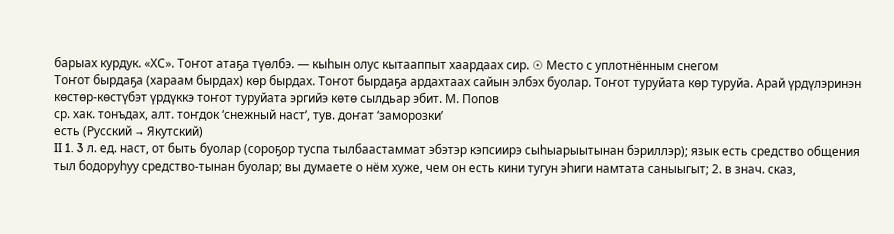барыах курдук. «ХС». Тоҥот атаҕа түөлбэ. — кыһын олус кытааппыт хаардаах сир. ☉ Место с уплотнённым снегом
Тоҥот бырдаҕа (хараам бырдах) көр бырдах. Тоҥот бырдаҕа ардахтаах сайын элбэх буолар. Тоҥот туруйата көр туруйа. Арай үрдүлэринэн көстөр-көстүбэт үрдүккэ тоҥот туруйата эргийэ көтө сылдьар эбит. М. Попов
ср. хак. тонъдах, алт. тоҥдок ‘снежный наст’, тув. доҥат ‘заморозки’
есть (Русский → Якутский)
II 1. 3 л. ед. наст, от быть буолар (сороҕор туспа тылбаастаммат эбэтэр кэпсиирэ сыһыарыытынан бэриллэр); язык есть средство общения тыл бодоруһуу средство-тынан буолар; вы думаете о нём хуже, чем он есть кини тугун эһиги намтата саныыгыт; 2. в знач. сказ,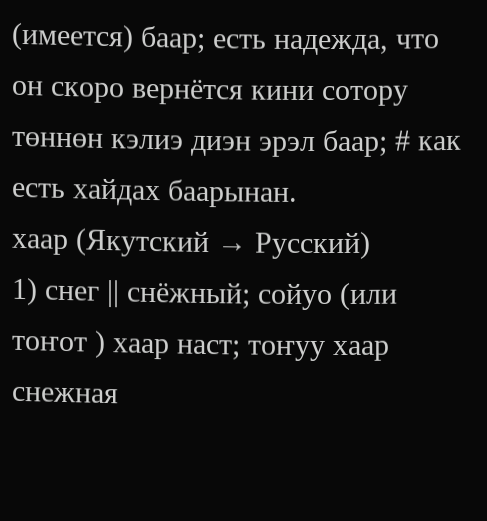(имеется) баар; есть надежда, что он скоро вернётся кини сотору төннөн кэлиэ диэн эрэл баар; # как есть хайдах баарынан.
хаар (Якутский → Русский)
1) снег || снёжный; сойуо (или тоҥот ) хаар наст; тоҥуу хаар снежная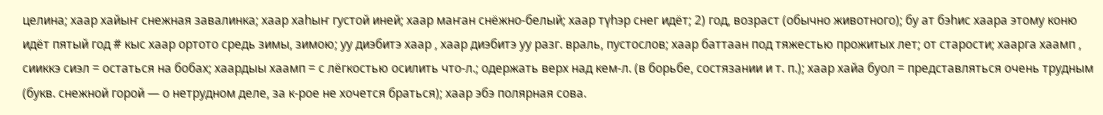целина; хаар хайыҥ снежная завалинка; хаар хаһыҥ густой иней; хаар маҥан снёжно-белый; хаар түһэр снег идёт; 2) год, возраст (обычно животного); бу ат бэһис хаара этому коню идёт пятый год # кыс хаар ортото средь зимы, зимою; уу диэбитэ хаар , хаар диэбитэ уу разг. враль, пустослов; хаар баттаан под тяжестью прожитых лет; от старости; хаарга хаамп , сииккэ сиэл = остаться на бобах; хаардыы хаамп = с лёгкостью осилить что-л.; одержать верх над кем-л. (в борьбе, состязании и т. п.); хаар хайа буол = представляться очень трудным (букв. снежной горой — о нетрудном деле, за к-рое не хочется браться); хаар эбэ полярная сова.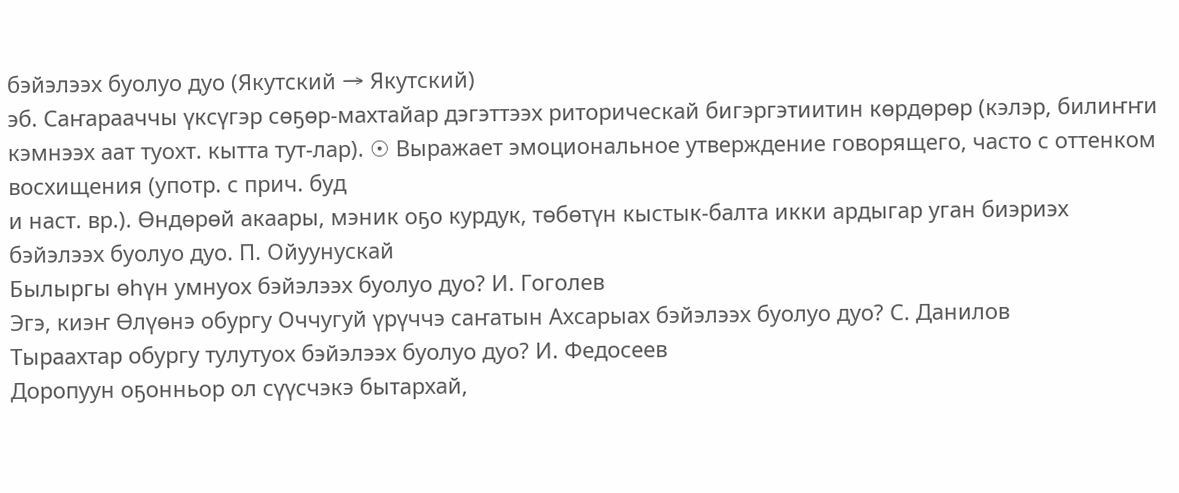бэйэлээх буолуо дуо (Якутский → Якутский)
эб. Саҥарааччы үксүгэр сөҕөр-махтайар дэгэттээх риторическай бигэргэтиитин көрдөрөр (кэлэр, билиҥҥи кэмнээх аат туохт. кытта тут-лар). ☉ Выражает эмоциональное утверждение говорящего, часто с оттенком восхищения (употр. с прич. буд
и наст. вр.). Өндөрөй акаары, мэник оҕо курдук, төбөтүн кыстык-балта икки ардыгар уган биэриэх бэйэлээх буолуо дуо. П. Ойуунускай
Былыргы өһүн умнуох бэйэлээх буолуо дуо? И. Гоголев
Эгэ, киэҥ Өлүөнэ обургу Оччугуй үрүччэ саҥатын Ахсарыах бэйэлээх буолуо дуо? С. Данилов
Тыраахтар обургу тулутуох бэйэлээх буолуо дуо? И. Федосеев
Доропуун оҕонньор ол сүүсчэкэ бытархай,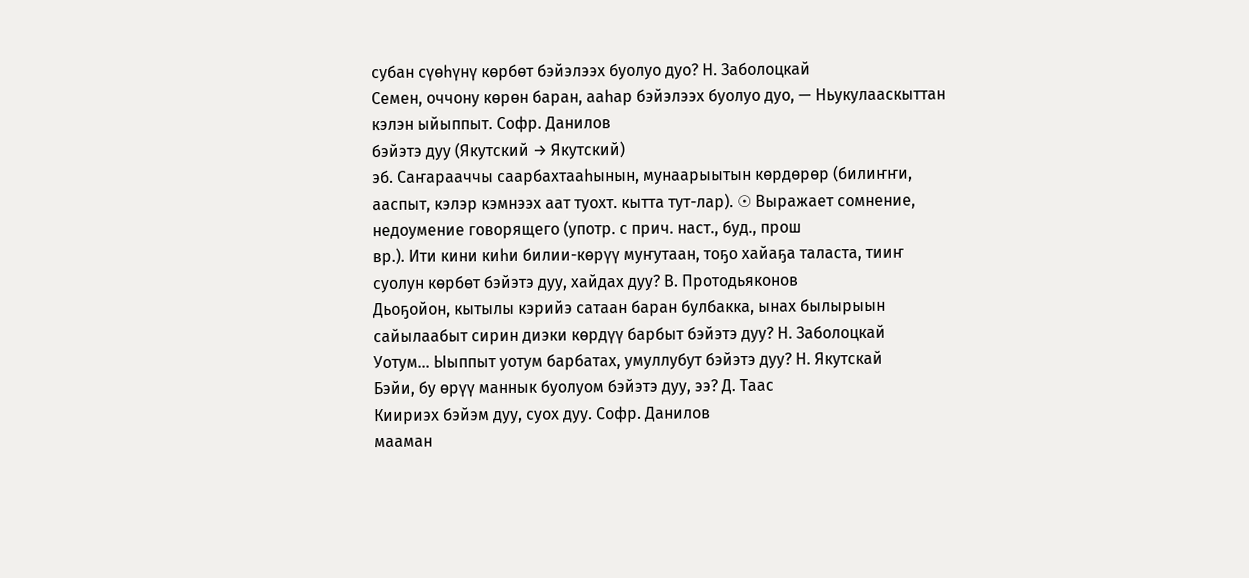субан сүөһүнү көрбөт бэйэлээх буолуо дуо? Н. Заболоцкай
Семен, оччону көрөн баран, ааһар бэйэлээх буолуо дуо, — Ньукулааскыттан кэлэн ыйыппыт. Софр. Данилов
бэйэтэ дуу (Якутский → Якутский)
эб. Саҥарааччы саарбахтааһынын, мунаарыытын көрдөрөр (билиҥҥи, ааспыт, кэлэр кэмнээх аат туохт. кытта тут-лар). ☉ Выражает сомнение, недоумение говорящего (употр. с прич. наст., буд., прош
вр.). Ити кини киһи билии-көрүү муҥутаан, тоҕо хайаҕа таласта, тииҥ суолун көрбөт бэйэтэ дуу, хайдах дуу? В. Протодьяконов
Дьоҕойон, кытылы кэрийэ сатаан баран булбакка, ынах былырыын сайылаабыт сирин диэки көрдүү барбыт бэйэтэ дуу? Н. Заболоцкай
Уотум... Ыыппыт уотум барбатах, умуллубут бэйэтэ дуу? Н. Якутскай
Бэйи, бу өрүү маннык буолуом бэйэтэ дуу, ээ? Д. Таас
Киириэх бэйэм дуу, суох дуу. Софр. Данилов
мааман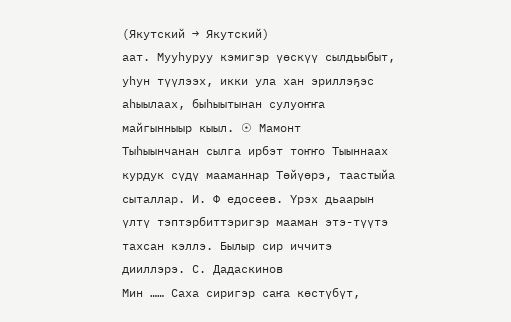(Якутский → Якутский)
аат. Мууһуруу кэмигэр үөскүү сылдьыбыт, уһун түүлээх, икки ула хан эриллэҕэс аһыылаах, быһыытынан сулуоҥҥа майгынныыр кыыл. ☉ Мамонт
Тыһыынчанан сылга ирбэт тоҥҥо Тыыннаах курдук сүдү мааманнар Төйүөрэ, таастыйа сыталлар. И. Ф едосеев. Үрэх дьаарын үлтү тэптэрбиттэригэр мааман этэ-түүтэ тахсан кэллэ. Былыр сир иччитэ дииллэрэ. С. Дадаскинов
Мин …… Саха сиригэр саҥа көстүбүт,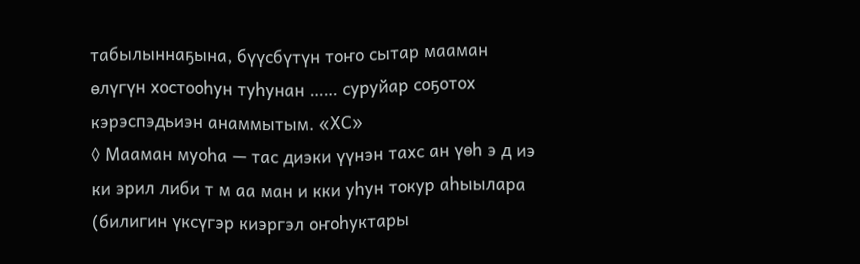табылыннаҕына, бүүсбүтүн тоҥо сытар мааман өлүгүн хостооһун туһунан …… суруйар соҕотох кэрэспэдьиэн анаммытым. «ХС»
◊ Мааман муоһа — тас диэки үүнэн тахс ан үөһ э д иэ ки эрил либи т м аа ман и кки уһун токур аһыылара (билигин үксүгэр киэргэл оҥоһуктары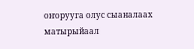оҥорууга олус сыаналаах матырыйаал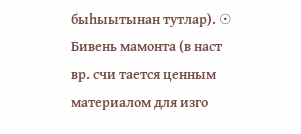быһыытынан тутлар). ☉ Бивень мамонта (в наст
вр. счи тается ценным материалом для изго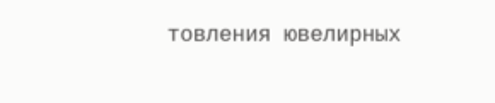товления ювелирных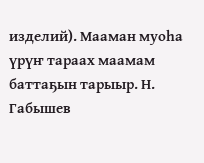изделий). Мааман муоһа үрүҥ тараах маамам баттаҕын тарыыр. Н. Габышев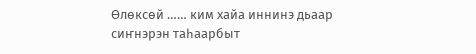Өлөксөй …… ким хайа иннинэ дьаар сиҥнэрэн таһаарбыт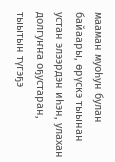мааман муоһун булан байаары, өрүскэ тыынан устан элээрдэн иһэн, улахан долгуҥҥа оҕустаран, тыытын түгэҕэ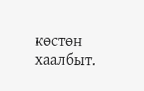көстөн хаалбыт.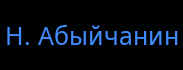Н. Абыйчанин